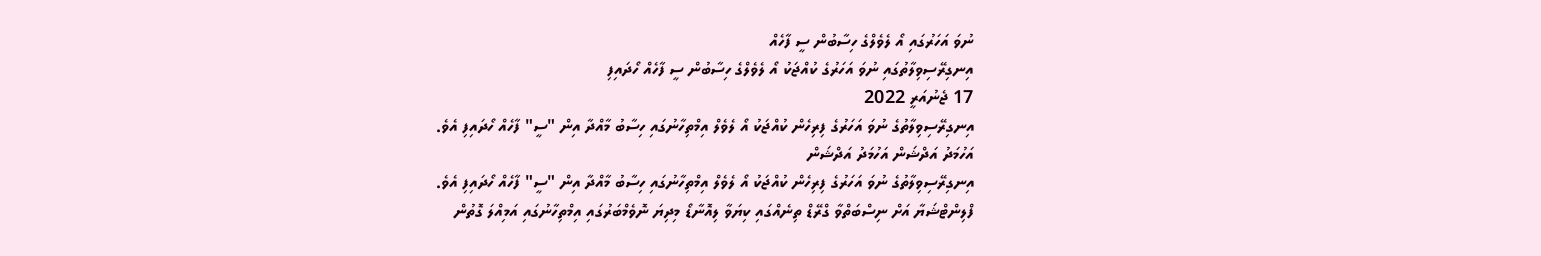ނުވަ އަހަރުގައި އޯ ލެވެލްގެ ހިސާބުން ސީ ފާހެއް
އިނގިރޭސިވިލާތުގައި ނުވަ އަހަރުގެ ކުއްޖަކު އޯ ލެވެލްގެ ހިސާބުން ސީ ފާހެއް ހޯދައިފި
17 ޖެނުއަރީ 2022
އިނގިރޭސިވިލާތުގެ ނުވަ އަހަރުގެ ފިރިހެން ކުއްޖަކު އޯ ލެވެލް އިމްތިހާނުގައި ހިސާބު މާއްދާ އިން "ސީ" ފާހެއް ހޯދައިފި އެވެ.
އަހުމަދު އަދްޝަން އަހުމަދު އަދްޝަން
އިނގިރޭސިވިލާތުގެ ނުވަ އަހަރުގެ ފިރިހެން ކުއްޖަކު އޯ ލެވެލް އިމްތިހާނުގައި ހިސާބު މާއްދާ އިން "ސީ" ފާހެއް ހޯދައިފި އެވެ.
ފްލިންޓްޝަޔާ އަށް ނިސްބަތްވާ ގްރޭޑް ތިނެއްގައި ކިޔަވާ ލިއޮނާޑޯ މިދިޔަ ނޮވެމްބަރުގައި އިމްތިހާނުގައި އަމިއްލަ ގޮތުން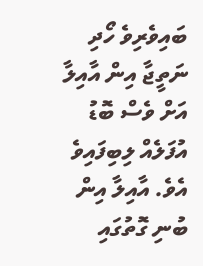ބައިވެރިވެ ހޯދި ނަތީޖާ އިން އާއިލާ އަށް ވެސް ބޮޑު އުފަލެއް ލިބިފައިވެ އެވެ. އާއިލާ އިން ބުނި ގޮތުގައި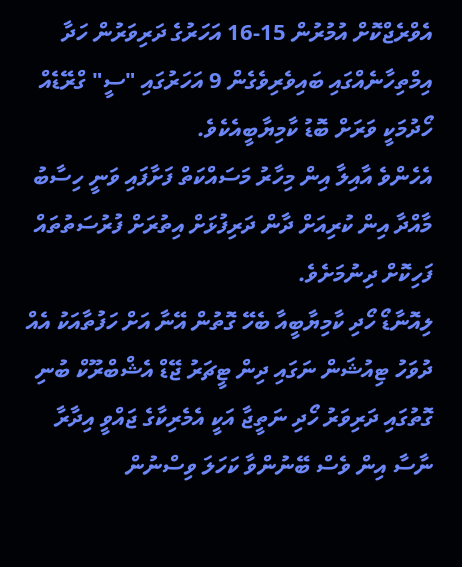އެވްރެޖްކޮށް އުމުރުން 15-16 އަހަރުގެ ދަރިވަރުން ހަދާ އިމްތިހާނެއްގައި ބައިވެރިވެގެން 9 އަހަރުގައި "ސީ" ގްރޭޑެއް ހޯދުމަކީ ވަރަށް ބޮޑު ކާމިޔާބީއެކެވެ.
އެހެންވެ އާއިލާ އިން މިހާރު މަސައްކަތް ފަށާފައި ވަނީ ހިސާބު މާއްދާ އިން ކުރިއަށް ދާން ދަރިފުޅަށް އިތުރަށް ފުރުސަތުތައް ފަހިކޮށް ދިނުމަށެވެ.
ލިއޮނާޑޯ ހޯދި ކާމިޔާބީއާ ބެހޭ ގޮތުން އޭނާ އަށް ހަފުތާއަކު އެއް ދުވަހު ޓިއުޝަން ނަގައި ދިން ޓީޗަރު ޖޭޑް އެޝްބްރޫކް ބުނި ގޮތުގައި ދަރިވަރު ހޯދި ނަތީޖާ އަކީ އެމެރިކާގެ ޖައްވީ އިދާރާ ނާސާ އިން ވެސް ބޭނުންވާ ކަހަލަ ވިސްނުން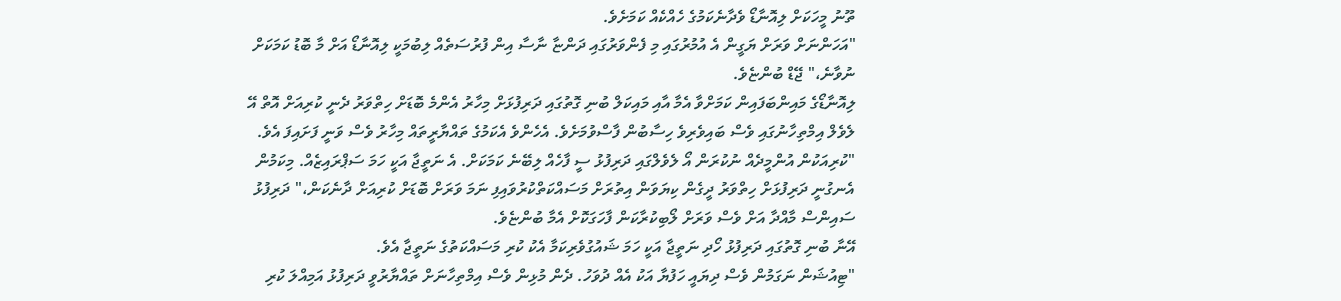ތޫނު މީހަކަށް ލިއޮނާޑޯ ވެދާނެކަމުގެ ހެއްކެއް ކަމަށެވެ.
"އަހަންނަށް ވަރަށް ޔަގީން އެ އުމުރުގައި މި ފެންވަރުގައި ދަންޏާ ނާސާ އިން ފުރުސަތެއް ލިބުމަކީ ލިއޮނާޑޯ އަށް މާ ބޮޑު ކަމަކަށް ނުވާނެ،" ޖޭޑް ބުންޏެވެ.
ލިއޮނާޑޯގެ މައިންބަފައިން ކަމަށްވާ އެމާ އާއި މައިކަލް ބުނި ގޮތުގައި ދަރިފުޅަށް މިހާރު އެންމެ ބޮޑަށް ހިތްވަރު ދެނީ ކުރިއަށް އޮތް އޭ ލެވެލް އިމްތިހާނުގައި ވެސް ބައިވެރިވެ ހިސާބުން ފާސްވުމަށެވެ. އެހެންވެ އެކަމުގެ ތައްޔާރީތައް މިހާރު ވެސް ވަނީ ފަށައިފަ އެވެ.
"ކުރިއަކުން އުންމީދެއް ނުކުރަން އޯ ލެވެލްގައި ދަރިފުޅު ސީ ފާހެއް ލިބޭނެ ކަމަކަށް. އެ ނަތީޖާ އަކީ ހަމަ ސަޕްރައިޒެއް. މިކަމުން އެނގުނީ ދަރިފުޅަށް ހިތްވަރު ދީގެން ކިޔަވަން އިތުރަށް މަސައްކަތްކުރުވައިފި ނަމަ ވަރަށް ބޮޑަށް ކުރިއަށް ދާނެކަން،" ދަރިފުޅު ސައިންސް މާއްދާ އަށް ވެސް ވަރަށް ލޯބިކުރާކަން ފާހަގަކޮށް އެމާ ބުންޏެވެ.
އޭނާ ބުނި ގޮތުގައި ދަރިފުޅު ހޯދި ނަތީޖާ އަކީ ހަމަ ޝައުގުވެރިކަމާ އެކު ކުރި މަސައްކަތުގެ ނަތީޖާ އެވެ.
"ޓިއުޝަން ނަގަމުން ވެސް ދިޔައީ ހަފުޔާ އަކު އެއް ދުވަހު. ދެން މުޅިން ވެސް އިމްތިހާނަށް ތައްޔާރުވީ ދަރިފުޅު އަމިއްލަ ކުރި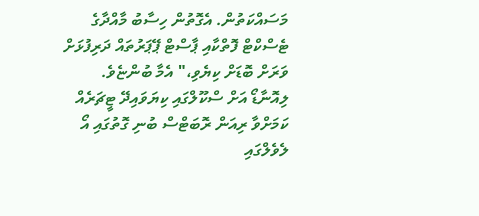މަސައްކަތުން. އެގޮތުން ހިސާބު މާއްދާގެ ޓެސްކްޓް ފޮތްކާއި ޕާސްޓް ޕޭޕަރުތައް ދަރިފުޅަށް ވަރަށް ބޮޑަށް ކިޔެވި،" އެމާ ބުންޏެވެ.
ލިއޮނާޑޯ އަށް ސްކޫލްގައި ކިޔަވައިދޭ ޓީޗަރެއް ކަމަށްވާ ރިއަން ރޮބަޓްސް ބުނި ގޮތުގައި އޯ ލެވެލްގައި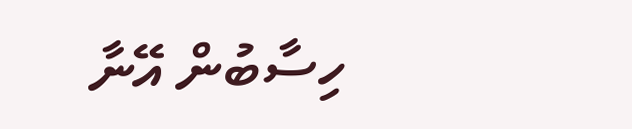ހިސާބުން އޭނާ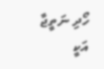ހޯދި ނަތީޖާ އަކީ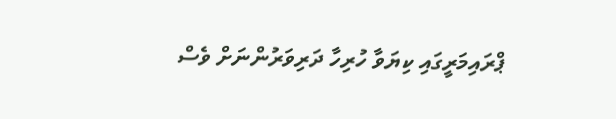ޕްރައިމަރީގައި ކިޔަވާ ހުރިހާ ދަރިވަރުންނަށް ވެސް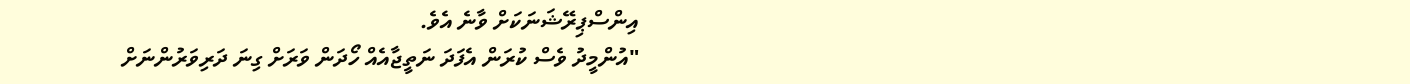އިންސްޕިރޭޝަނަކަށް ވާނެ އެވެ.
"އުންމީދު ވެސް ކުރަން އެފަދަ ނަތީޖާއެއް ހޯދަން ވަރަށް ގިނަ ދަރިވަރުންނަށް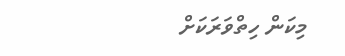މިކަން ހިތްވަރަކަށް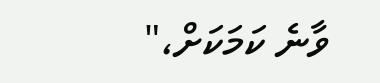ވާނެ ކަމަކަށް،"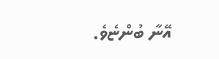އޭނާ ބުންޏެވެ.